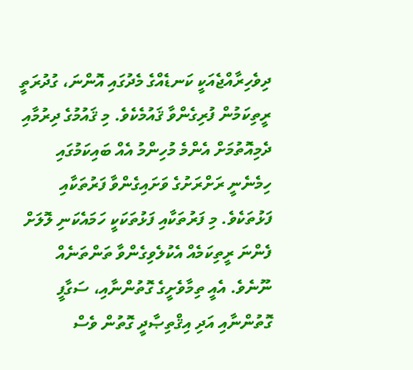ދިވެހިރާއްޖެއަކީ ކަނޑެއްގެ މެދުގައި އޮންނަ، ގުދުރަތީ ރީތިކަމުން ފުރިގެންވާ ޤައުމެކެވެ. މި ޤައުމުގެ ދިރުމާއި ދެމިއޮތުމަށް އެންމެ މުހިންމު އެއް ބައިކަމުގައި ހިމެނެނީ ރަށްރަށުގެ ވަށައިގެންވާ ފަރުތަކާއި ފަޅުތަކެވެ. މި ފަރުތަކާއި ފަޅުތަކަކީ ހަމައެކަނި ލޮލަށް ފެންނަ ރީތިކަމެއް އެކުލެވިގެންވާ ތަންތަނެއް ނޫނެވެ. އެއީ ތިމާވެށީގެ ގޮތުންނާއި، ސަގާފީ ގޮތުންނާއި އަދި އިޤްތިޞާދީ ގޮތުން ވެސް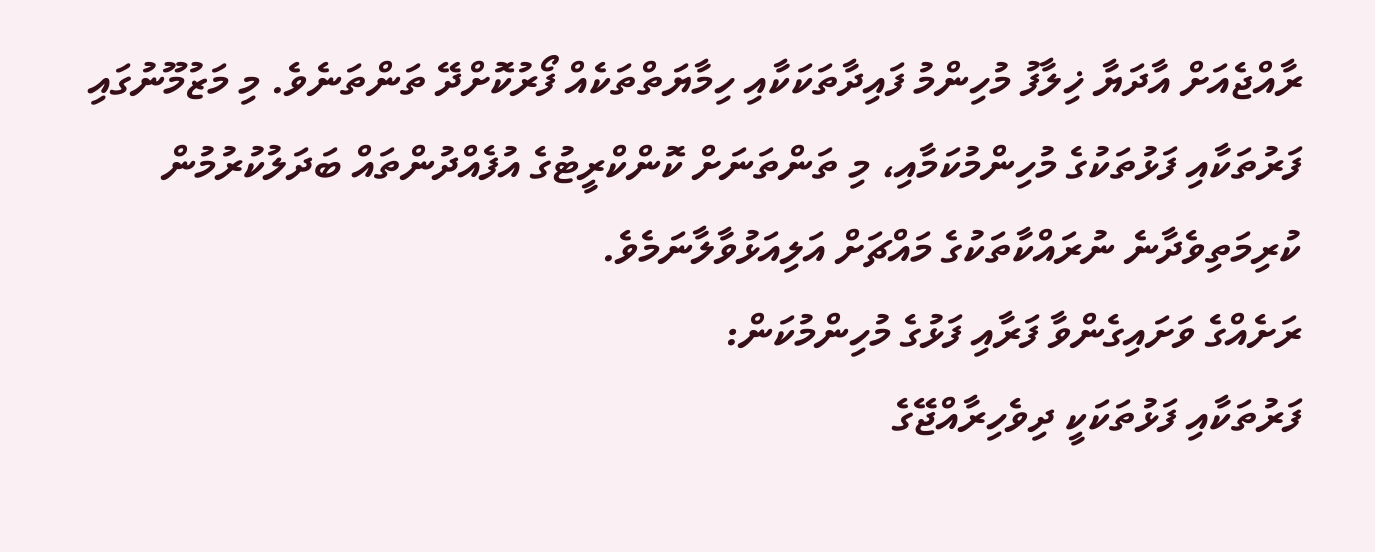ރާއްޖެއަށް އާދަޔާ ޚިލާފު މުހިންމު ފައިދާތަކަކާއި ހިމާޔަތްތަކެއް ފޯރުކޮށްދޭ ތަންތަނެވެ. މި މަޒުމޫނުގައި ފަރުތަކާއި ފަޅުތަކުގެ މުހިންމުކަމާއި، މި ތަންތަނަށް ކޮންކްރީޓުގެ އުފެއްދުންތައް ބަދަލުކުރުމުން ކުރިމަތިވެދާނެ ނުރައްކާތަކުގެ މައްޗަށް އަލިއަޅުވާލާނަމެވެ.
ރަށެއްގެ ވަށައިގެންވާ ފަރާއި ފަޅުގެ މުހިންމުކަން:
ފަރުތަކާއި ފަޅުތަކަކީ ދިވެހިރާއްޖޭގެ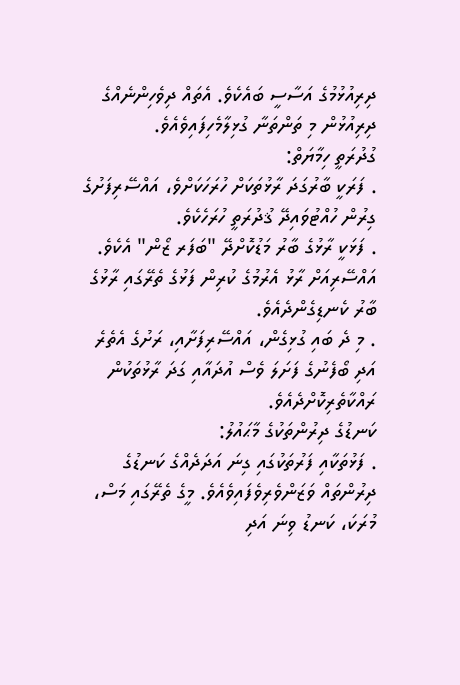ދިރިއުޅުމުގެ އަސާސީ ބައެކެވެ. އެތައް ދިވެހިންނެއްގެ ދިރިއުޅުން މި ތަންތަނާ ގުޅިލާމެހިފައިވެއެވެ.
ގުދުރަތީ ހިމާޔަތް:
. ފަރަކީ ބާރުގަދަ ރާޅުތަކަށް ހުރަހަކަށްވެ، އައްސޭރިފަށުގެ ގިރުން ހުއްޓުވައިދޭ ޤުދުރަތީ ހުރަހެކެވެ.
. ފަޅަކީ ރާޅުގެ ބާރު މަޑުކޮށްދޭ "ބަފަރ ޒޯން" އެކެވެ. އައްސޭރިއަށް ރާޅު އެރުމުގެ ކުރިން ފަޅުގެ ތެރޭގައި ރާޅުގެ ބާރު ކެނޑިގެންދެއެވެ.
. މި ދެ ބައި ގުޅިގެން، އައްސޭރިފަށާއި، ރަށުގެ އެތެރެ އަދި ބޯފެނުގެ ފަށަލަ ވެސް އުދައާއި ގަދަ ރާޅުތަކުން ރައްކާތެރިކޮށްދެއެވެ.
ކަނޑުގެ ދިރުންތަކުގެ މާޙައުލު:
. ފަޅުތަކާއި ފަރުތަކުގައި ގިނަ އަދަދެއްގެ ކަނޑުގެ ދިރުންތައް ވަޒަންވެރިވެފައިވެއެވެ. މީގެ ތެރޭގައި މަސް، މުރަކަ، ކަނޑު ވިނަ އަދި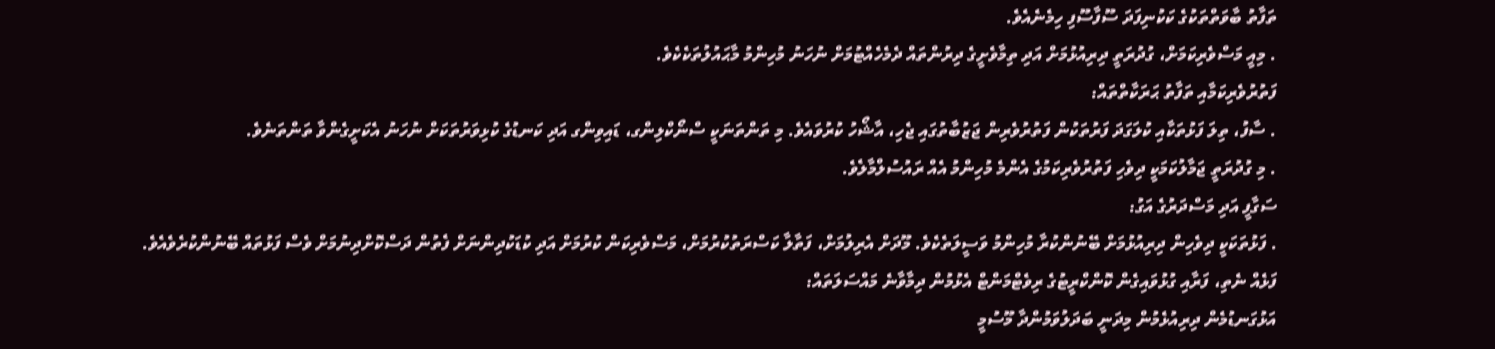ތަފާތު ބާވަތްތަކުގެ ކަކުނިފަދަ ސޫފާސޫފި ހިމެނެއެވެ.
. މިއީ މަސްވެރިކަމަށް، ގުދުރަތީ ދިރިއުޅުމަށް އަދި ތިމާވެށީގެ ދިރުންތައް ދެމެހެއްޓުމަށް ނުހަނު މުހިންމު މާޙައުލުތަކެކެވެ.
ފަތުރުވެރިކަމާއި ތަފާތު ޙަރަކާތްތައް:
. ސާފު، ތިލަ ފަޅުތަކާއި ކުލަގަދަ ފަރުތަކުން ފަތުރުވެރިން ޖަޒުބާތުގައި ޖެހި، އާޝޯހު ކުރުވައެވެ. މި ތަންތަނަކީ ސްނޯކްލިންގ، ޑައިވިންގ އަދި ކަނޑުގެ ކުޅިވަރުތަކަށް ނުހަނު އެކަށީގެންވާ ތަންތަނެވެ.
. މި ގުދުރަތީ ޖަމާލުކަމަކީ ދިވެހި ފަތުރުވެރިކަމުގެ އެންމެ މުހިންމު އެއް ރައުސުލްމާލެވެ.
ސަގާފީ އަދި މަސްދަރުގެ އަގު:
. ފަޅުތަކަކީ ދިވެހިން ދިރިއުޅުމަށް ބޭނުންކުރާ މުހިންމު ވަސީލަތެކެވެ. މޫދަށް އެރިލުމަށް، ފަތާލާ ކަސްރަތުކުރުމަށް، މަސްވެރިކަން ކުރުމަށް އަދި ކުޑަކުދިންނަށް ފެތުން ދަސްކޮށްދިނުމަށް ވެސް ފަޅުތައް ބޭނުންކުރެވެއެވެ.
ފަޅެއް ނެތި، ފަރާއި ގުޅުވައިގެން ކޮންކްރީޓުގެ ރިވެޓްމަންޓް އެޅުމުން ދިމާވާނެ މައްސަލަތައް:
އަޅުގަނޑުމެން ދިރިއުޅެމުން މިދަނީ ބަދަލުވަމުންދާ މޫސުމީ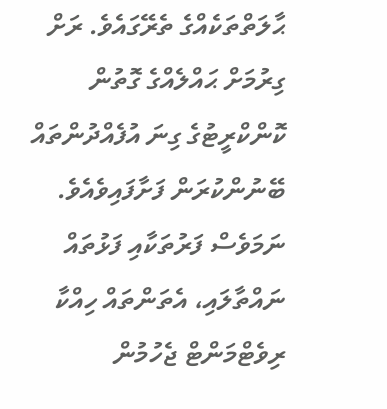ޙާލަތްތަކެއްގެ ތެރޭގައެވެ. ރަށް ގިރުމަށް ޙައްލެއްގެ ގޮތުން ކޮންކްރީޓުގެ ގިނަ އުފެއްދުންތައް ބޭނުންކުރަން ފަށާފައިވެއެވެ. ނަމަވެސް ފަރުތަކާއި ފަޅުތައް ނައްތާލައި، އެތަންތައް ހިއްކާ ރިވެޓްމަންޓް ޖެހުމުން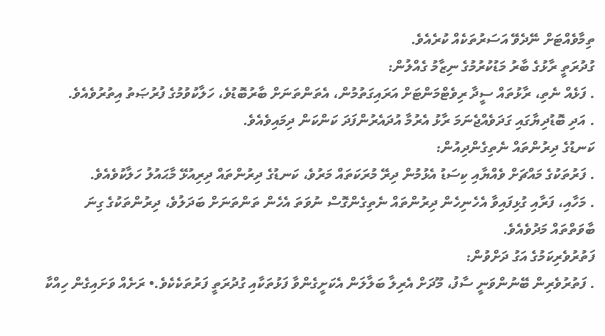ތިމާވެއްޓަށް ނޭދެވޭ އަސަރުތަކެއް ކުރެއެވެ.
ގުދުރަތީ ރާޅުގެ ބާރު މަޑުކުރުމުގެ ނިޒާމު ގެއްލުން:
. ފަޅެއް ނެތި، ރާޅުތައް ސީދާ ރިވެޓްމަންޓަށް އަރައިގަތުމުން، އެތަންތަނަށް ބާރުބޮޑުވެ، ހަލާކުވުމުގެ ފުރުޞަތު އިތުރުވެއެވެ.
. އަދި ބޮޑުދިޔާގައި ގަދަވެއްޖެނަމަ ރާޅު އެރުމާ އުދައެރުންފަދަ ކަންކަން ދިމައިވެއެވެ.
ކަނޑުގެ ދިރުންތައް ނެތިގެންދިއުން:
. ފަރުތަކުގެ މައްޗަށް ވެއްޔާއި ކިސަޑު އެޅުމުން ދިރޭ މުރަކަތައް މަރުވެ، ކަނޑުގެ ދިރުންތައް ދިރިއުޅޭ މާޙައުލު ހަލާކުވެއެވެ.
. މަހާއި، ފަރާއި ގުޅިފައިވާ އެހެނިހެން ދިރުންތައް ނެތިގެންގޮސް ނުވަތަ އެހެން ތަންތަނަށް ބަދަލުވެ، ދިރުންތަކުގެ ގިނަ ބާވަތްތައް މަދުވެއެވެ.
ފަތުރުވެރިކަމުގެ އަގު ދަށްވުން:
. ފަތުރުވެރިން ބޭނުންވަނީ ސާފު، މޫދަށް އެރިލާ ބަލާލަން އެކަށީގެންވާ ފަޅުތަކާއި ގުދުރަތީ ފަރުތަކެކެވެ.• ރަށެއް ވަށައިގެން ހިއްކާ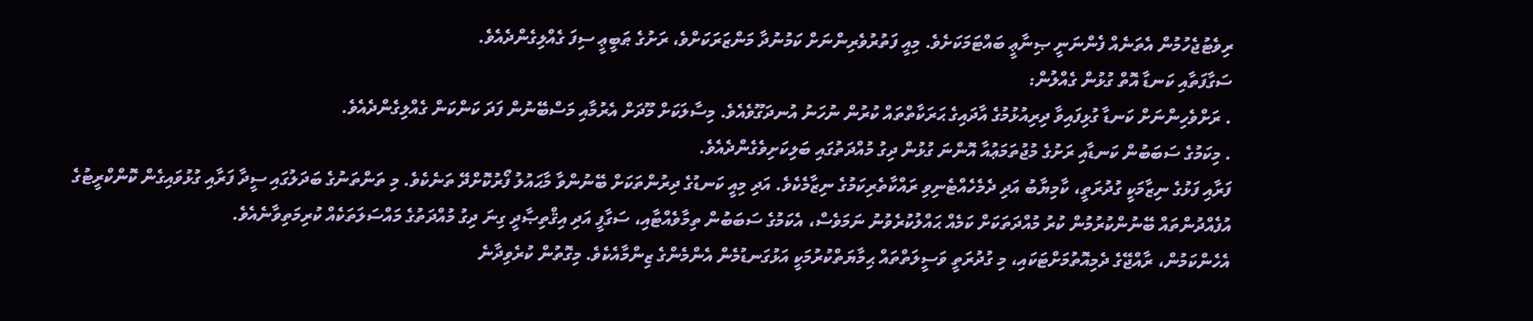ރިވެޓުޖެހުމުން އެތަނެއް ފެންނަނީ ޞިނާޢީ ބައްޓަމަކަށެވެ. މިއީ ފަތުރުވެރިންނަށް ކަމުނުދާ މަންޒަރަކަށްވެ، ރަށުގެ ޠަބީޢީ ސިފަ ގެއްލިގެންދެއެވެ.
ސަގާފަތާއި ކަނޑާ އޮތް ގުޅުން ގެއްލުން:
. ރަށްވެހިންނަށް ކަނޑާ ގުޅިފައިވާ ދިރިއުޅުމުގެ އާދައިގެ ޙަރަކާތްތައް ކުރުން ނުހަނު އުނދަގޫވެއެވެ. މިސާލަކަށް މޫދަށް އެރުމާއި މަސްބޭނުން ފަދަ ކަންކަން ގެއްލިގެންދެއެވެ.
. މިކަމުގެ ސަބަބުން ކަނޑާއި ރަށުގެ މުޖުތަމަޢުއާ އޮންނަ ގުޅުން ދިގު މުއްދަތުގައި ބަލިކަށިވެގެންދެއެވެ.
ފަރާއި ފަޅުގެ ނިޒާމަކީ ގުދުރަތީ، ކާމިޔާބު އަދި ދެމެހެއްޓެނިވި ރައްކާތެރިކަމުގެ ނިޒާމެކެވެ. އަދި މިއީ ކަނޑުގެ ދިރުންތަކަށް ބޭނުންވާ މާޙައުލު ފޯރުކޮށްދޭ ތަނެކެވެ. މި ތަންތަނުގެ ބަދަލުގައި ސީދާ ފަރާއި ގުޅުވައިގެން ކޮންކްރީޓުގެ އުފެއްދުންތައް ބޭނުންކުރުމުން ކުރު މުއްދަތަކަށް ކަމެއް ޙައްލުކުރެވުނު ނަމަވެސް، އެކަމުގެ ސަބަބުން ތިމާވެއްޓާއި، ސަގާފީ އަދި އިޤްތިޞާދީ ގިނަ ދިގު މުއްދަތުގެ މައްސަލަތަކެއް ކުރިމަތިވާނެއެވެ.
އެހެންކަމުން، ރާއްޖޭގެ ދެމިއޮތުމަށްޓަކައި، މި ގުދުރަތީ ވަސީލަތްތައް ޙިމާޔަތްކުރުމަކީ އަޅުގަނޑުމެން އެންމެންގެ ޒިންމާއެކެވެ. މިގޮތުން ކުރެވިދާނެ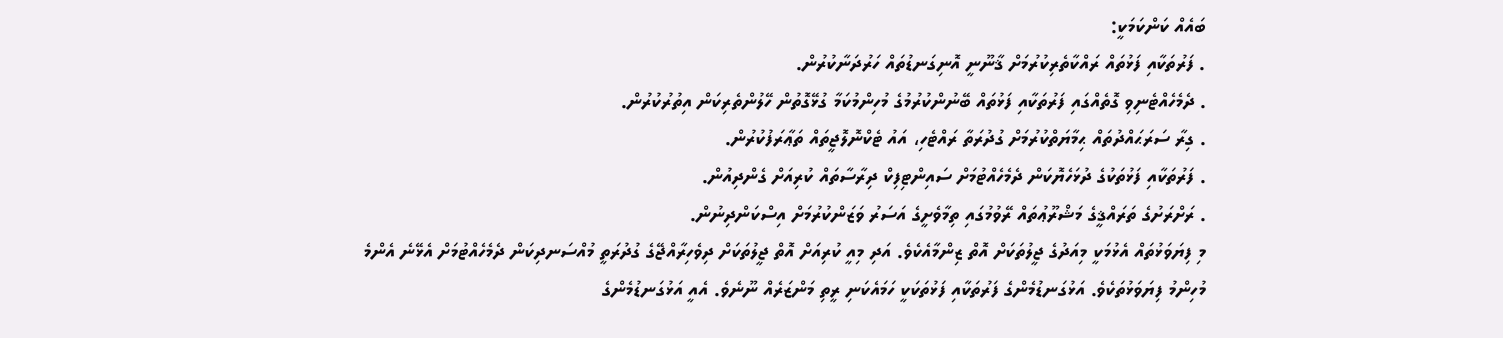ބައެއް ކަންކަމަކީ:
. ފަރުތަކާއި ފަޅުތައް ރައްކާތެރިކުރުމަށް ޤާނޫނީ އޮނިގަނޑުތައް ހަރުދަނާކުރުން.
. ދެމެހެއްޓެނިވި ގޮތެއްގައި ފަރުތަކާއި ފަޅުތައް ބޭނުންކުރުމުގެ މުހިންމުކަމާ ގުޅޭގޮތުން ހޭލުންތެރިކަން އިތުރުކުރުން.
. ގިރާ ސަރަޙައްދުތައް ޙިމާޔަތްކުރުމަށް ގުދުރަތާ ރައްޓެހި، އައު ޓެކްނޮލޮޖީތައް ތަޢާރަފުކުރުން.
. ފަރުތަކާއި ފަޅުތަކުގެ ދުޅަހެޔޮކަން ދެމެހެއްޓުމަށް ސައިންޓިފިކް ދިރާސާތައް ކުރިއަށް ގެންދިއުން.
. ރަށްރަށުގެ ތަރައްޤީގެ މަޝްރޫޢުތައް ރޭވުމުގައި ތިމާވެށީގެ އަސަރު ވަޒަންކުރުމަށް އިސްކަންދިނުން.
މި ފިޔަވަޅުތައް އެޅުމަކީ މިއަދުގެ ޖީލުތަކަށް އޮތް ޒިންމާއެކެވެ. އަދި މިއީ ކުރިއަށް އޮތް ޖީލުތަކަށް ދިވެހިރާއްޖޭގެ ގުދުރަތީ މުއްސަނދިކަން ދެމެހެއްޓުމަށް އެޅޭނެ އެންމެ މުހިންމު ފިޔަވަޅުތަކެވެ. އަޅުގަނޑުމެންގެ ފަރުތަކާއި ފަޅުތަކަކީ ހަމައެކަނި ރީތި މަންޒަރެއް ނޫނެވެ. އެއީ އަޅުގަނޑުމެންގެ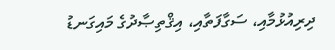ދިރިއުޅުމާއި، ސަގާފަތާއި، އިޤްތިޞާދުގެ މައިގަނޑު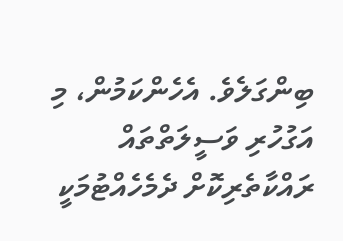ބިންގަލެވެ. އެހެންކަމުން، މި އަގުހުރި ވަސީލަތްތައް ރައްކާތެރިކޮށް ދެމެހެއްޓުމަކީ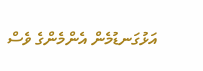އަޅުގަނޑުމެން އެންމެންގެ ވެސް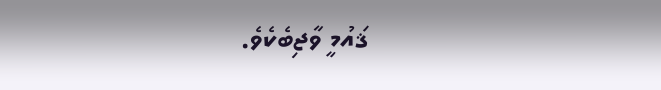ޤައުމީ ވާޖިބެކެވެ.